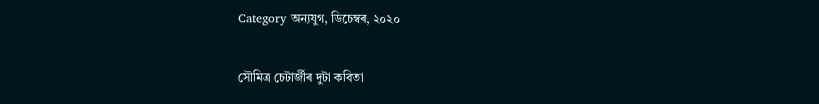Category অন্যযুগ, ডিচেম্বৰ, ২০২০

সৌমিত্ৰ চেটাৰ্জীৰ দুটা কবিতা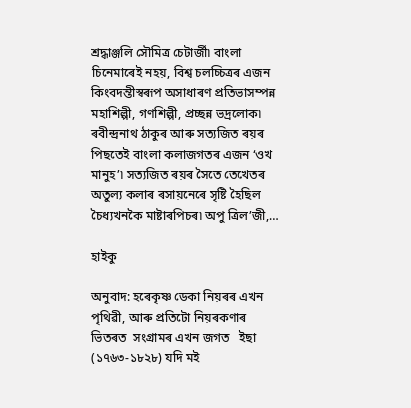শ্ৰদ্ধাঞ্জলি সৌমিত্ৰ চেটাৰ্জী৷ বাংলা চিনেমাৰেই নহয়, বিশ্ব চলচ্চিত্ৰৰ এজন কিংবদন্তীস্বৰূপ অসাধাৰণ প্ৰতিভাসম্পন্ন মহাশিল্পী, গণশিল্পী, প্ৰচ্ছন্ন ভদ্ৰলোক৷ ৰবীন্দ্ৰনাথ ঠাকুৰ আৰু সত্যজিত ৰয়ৰ পিছতেই বাংলা কলাজগতৰ এজন ‘ওখ মানুহ’৷ সত্যজিত ৰয়ৰ সৈতে তেখেতৰ অতুল্য কলাৰ ৰসায়নেৰে সৃষ্টি হৈছিল চৈধ্যখনকৈ মাষ্টাৰপিচৰ৷ অপু ত্ৰিল’জী,…

হাইকু

অনুবাদ: হৰেকৃষ্ণ ডেকা নিয়ৰৰ এখন পৃথিৱী, আৰু প্ৰতিটো নিয়ৰকণাৰ ভিতৰত  সংগ্ৰামৰ এখন জগত   ইছা (১৭৬৩-১৮২৮) যদি মই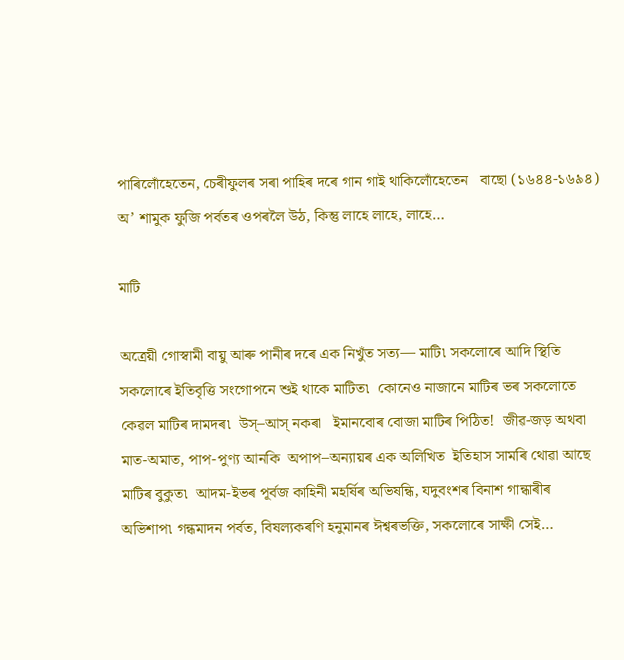পাৰিলোঁহেতেন, চেৰীফুলৰ সৰা পাহিৰ দৰে গান গাই থাকিলোঁহেতেন   বাছো (১৬৪৪-১৬৯৪)   অ’ শামুক ফুজি পৰ্বতৰ ওপৰলৈ উঠ, কিন্তু লাহে লাহে, লাহে…

মাটি

অত্ৰেয়ী গোস্বামী বায়ু আৰু পানীৰ দৰে এক নিখুঁত সত্য— মাটি৷ সকলোৰে আদি স্থিতি সকলোৰে ইতিবৃত্তি সংগোপনে শুই থাকে মাটিত৷  কোনেও নাজানে মাটিৰ ভৰ সকলোতে কেৱল মাটিৰ দামদৰ৷  উস্‌–আস্‌ নকৰা   ইমানবোৰ বোজা মাটিৰ পিঠিত!  জীৱ-জড় অথবা মাত-অমাত, পাপ-পুণ্য আনকি  অপাপ–অন্যায়ৰ এক অলিখিত  ইতিহাস সামৰি থোৱা আছে মাটিৰ বুকুত৷  আদম-ইভৰ পূৰ্বজ কাহিনী মহৰ্ষিৰ অভিষন্ধি, যদুবংশৰ বিনাশ গান্ধাৰীৰ অভিশাপ৷ গন্ধমাদন পৰ্বত, বিষল্যকৰণি হনুমানৰ ঈশ্বৰভক্তি, সকলোৰে সাক্ষী সেই…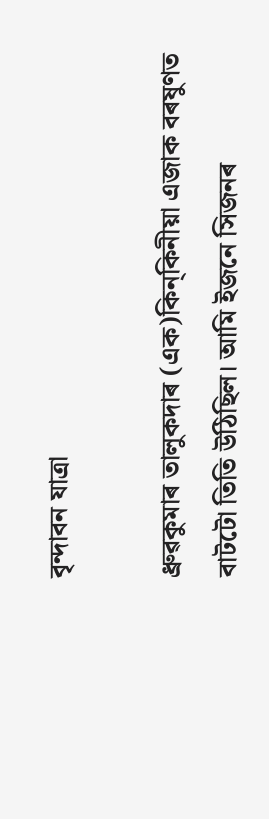বৃন্দাবন যাত্ৰা

ধ্ৰুৱকুমাৰ তালুকদাৰ (এক)কিন্‌কিনীয়া এজাক বৰষুণত বাটটো তিতি উঠিছিল। আমি ইজনে সিজনৰ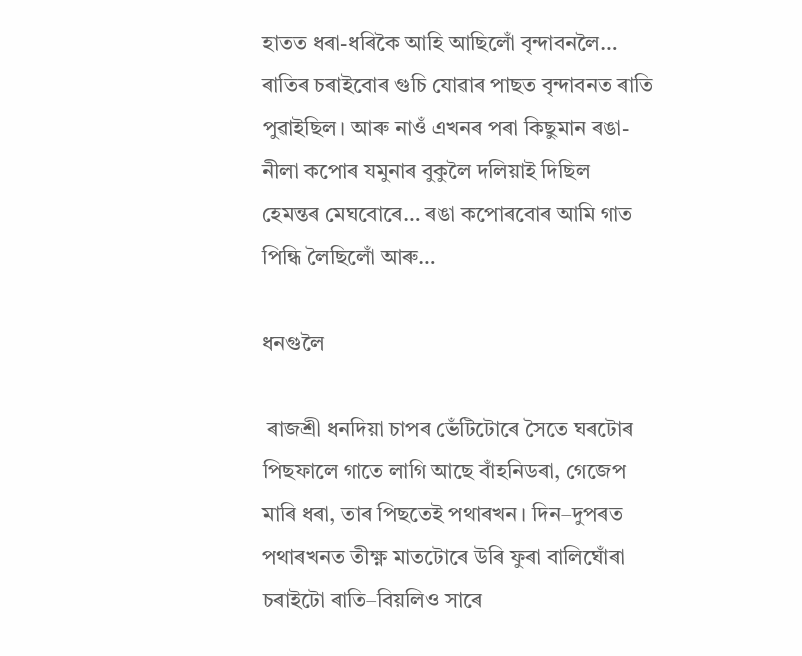হাতত ধৰা-ধৰিকৈ আহি আছিলোঁ বৃন্দাবনলৈ… ৰাতিৰ চৰাইবোৰ গুচি যোৱাৰ পাছত বৃন্দাবনত ৰাতি পুৱাইছিল। আৰু নাওঁ এখনৰ পৰা কিছুমান ৰঙা-নীলা কপোৰ যমুনাৰ বুকুলৈ দলিয়াই দিছিল হেমন্তৰ মেঘবোৰে… ৰঙা কপোৰবোৰ আমি গাত পিন্ধি লৈছিলোঁ আৰু…

ধনগুলৈ

 ৰাজশ্ৰী ধনদিয়া চাপৰ ভেঁটিটোৰে সৈতে ঘৰটোৰ পি‍ছফালে গাতে লাগি আছে বাঁহনিডৰা, গেজেপ মাৰি ধৰা, তাৰ পি‍ছতেই পথাৰখন। দিন–দুপৰত পথাৰখনত তীক্ষ্ণ মাতটোৰে উৰি ফুৰা বালিঘোঁৰা চৰাইটো ৰাতি–বিয়লিও সাৰে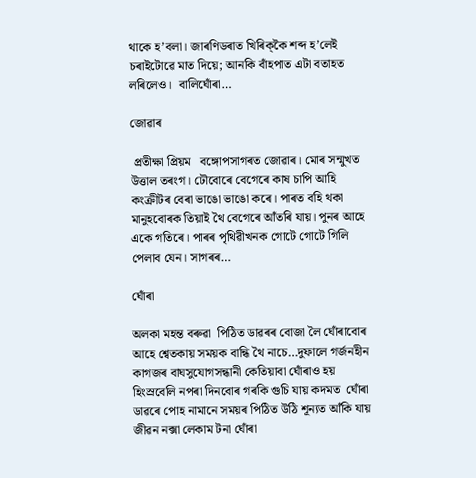থাকে হ’বলা। জাৰণিডৰাত খিৰিক্‌কৈ‍ শব্দ হ’লেই চৰাইটোৱে মাত দিয়ে; আনকি বাঁহপাত এটা বতাহত লৰিলেও।  বালিঘোঁৰা…

জোৱাৰ

 প্ৰতীক্ষা প্ৰিয়ম   বঙ্গোপসাগৰত জোৱাৰ। মোৰ সন্মুখত উত্তাল তৰংগ। ঢৌবোৰে বেগেৰে কাষ চাপি আহি কংক্ৰীটৰ বেৰা ভাঙো ভাঙো কৰে। পাৰত বহি থকা মানুহবোৰক তিয়াই থৈ বেগেৰে আঁতৰি যায়। পুনৰ আহে একে গতিৰে। পাৰৰ পৃথিৱীখনক গোটে গোটে গিলি পেলাব যেন। সাগৰৰ…

ঘোঁৰা

অলকা মহন্ত বৰুৱা  পিঠিত ডাৱৰৰ বোজা লৈ ঘোঁৰাবোৰ আহে শ্বেতকায় সময়ক বান্ধি থৈ নাচে…দুফালে গৰ্জনহীন কাগজৰ বাঘসুযোগসন্ধানী কেতিয়াবা ঘোঁৰাও হয় হিংস্ৰবেলি নপৰা দিনবোৰ গৰকি গুচি‍ যায় কদমত  ঘোঁৰা ডাৱৰে পোহ নামানে সময়ৰ পিঠিত উঠি শূন্যত আঁকি যায় জীৱন নক্সা লেকাম টনা ঘোঁৰা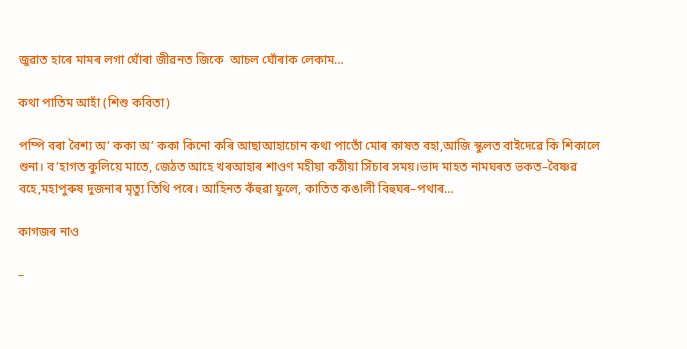জুৱাত হাৰে মামৰ লগা ঘোঁৰা জীৱনত জিকে  আচল ঘোঁৰাক লেকাম…

কথা পাতিম আহাঁ (শিশু কবিতা)

পম্পি বৰা বৈশ্য অ’ ককা অ’ ককা কিনো কৰি আছাআহাচোন কথা পাতোঁ মোৰ কাষত বহা,আজি স্কুলত বাইদেৱে‍ কি শিকালে শুনা। ব’হাগত কুলিয়ে মাতে, জেঠত আহে খৰআহাৰ শাওণ মহীয়া কঠীয়া সিঁচাৰ সময়।ভাদ মাহত নামঘৰত ভকত–বৈষ্ণৱ বহে,মহাপুৰুষ দুজনাৰ মৃত্যু তিথি পৰে। আহিনত কঁহুৱা ফুলে, কাতিত কঙালী বিহুঘৰ–পথাৰ…

কাগজৰ নাও

–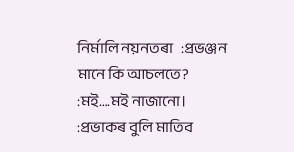নিৰ্মালি নয়নতৰা   :প্ৰভঞ্জন মানে কি আচলতে? :মই….মই নাজানো। :প্ৰভাকৰ বুলি মাতিব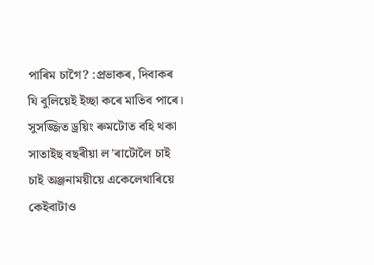পাৰিম চাগৈ? :প্ৰভাকৰ, দিবাকৰ যি বুলিয়েই ইচ্ছা কৰে মাতিব পাৰে।  সুসজ্জিত ড্ৰয়িং ৰুমটোত বহি থকা সাতাইছ বছৰীয়া ল’ৰাটোলৈ চাই চাই অঞ্জনাময়ীয়ে একেলেথাৰিয়ে কেইবাটাও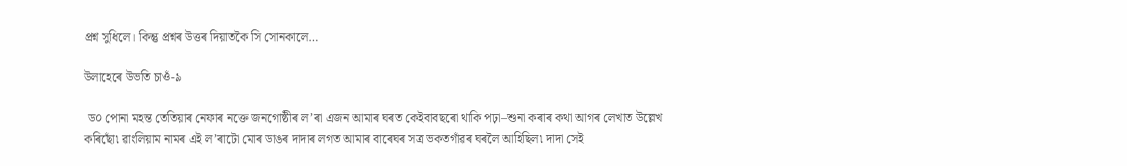প্ৰশ্ন সুধিলে। কিন্তু প্ৰশ্নৰ উত্তৰ দিয়াতকৈ সি সোনকালে…

উলাহেৰে উভতি চাওঁ-৯

 ড০ পোনা মহন্ত তেতিয়াৰ নেফাৰ নক্তে জনগোষ্ঠীৰ ল’ৰা এজন আমাৰ ঘৰত কেইবাবছৰো থাকি পঢ়া–শুনা কৰাৰ কথা আগৰ লেখাত উল্লেখ কৰিছোঁ৷ ৱাংলিয়াম নামৰ এই ল’ৰাটো মোৰ ডাঙৰ দাদাৰ লগত আমাৰ বাৰেঘৰ সত্ৰ ভকতগাঁৱৰ ঘৰলৈ আহিছিল৷ দাদা সেই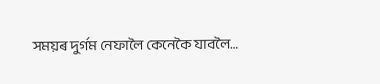সময়ৰ দুৰ্গম নেফালৈ কেনেকৈ যাবলৈ…